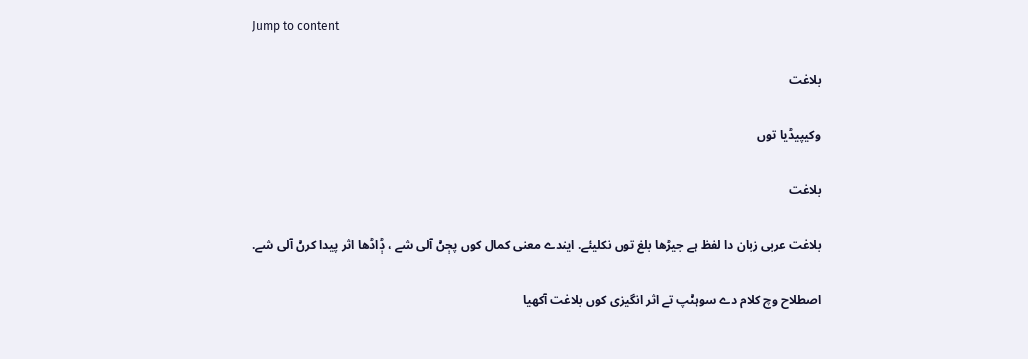Jump to content

بلاغت

وکیپیڈیا توں

بلاغت

بلاغت عربی زبان دا لفظ ہے جیڑھا بلغ توں نکلیئے. ایندے معنی کمال کوں پڄݨ آلی شے ، ݙاڈھا اثر پیدا کرݨ آلی شے.

اصطلاح وچ کلام دے سوہݨپ تے اثر انگیزی کوں بلاغت آکھیا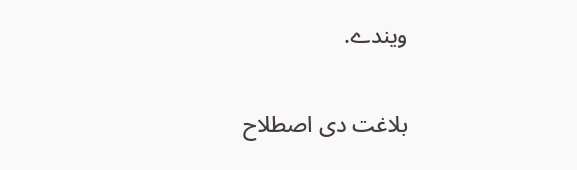ویندے.

بلاغت دی اصطلاح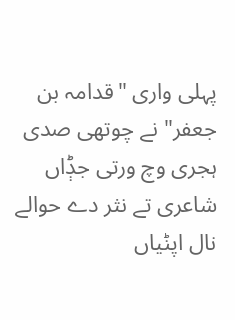پہلی واری "قدامہ بن جعفر" نے چوتھی صدی ہجری وچ ورتی جݙاں شاعری تے نثر دے حوالے نال اپݨیاں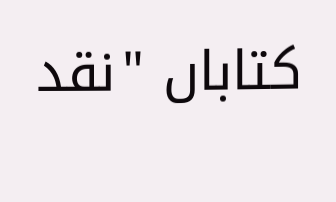کتاباں "نقد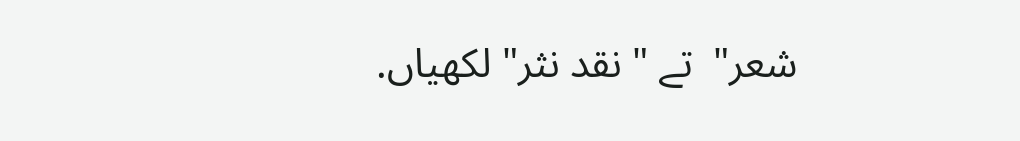شعر"  تے " نقد نثر" لکھیاں.